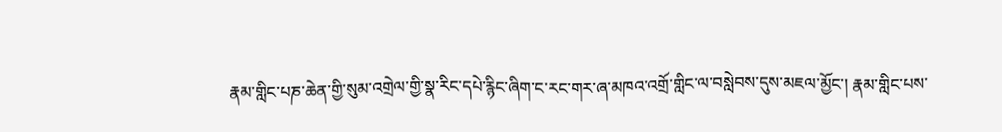རྣམ་གླིང་པཎ་ཆེན་གྱི་སུམ་འགྲེལ་གྱི་སྣ་རིང་དཔེ་རྙིང་ཞིག་ང་རང་གར་ཞ་མཁའ་འགྲོ་གླིང་ལ་བསླེབས་དུས་མཇལ་མྱོང་། རྣམ་གླིང་པས་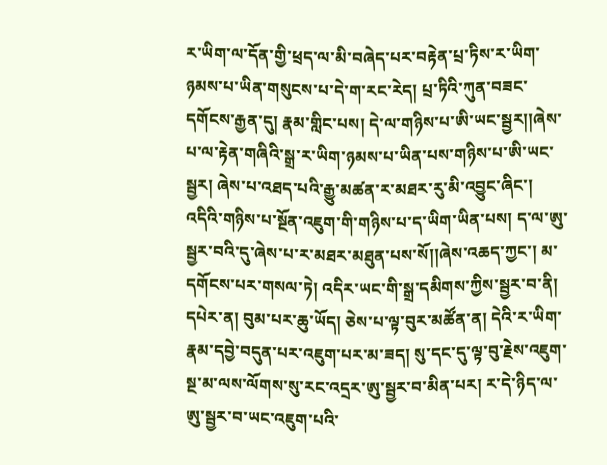ར་ཡིག་ལ་དོན་གྱི་ཕྲད་ལ་མི་བཞེད་པར་བརྟེན་པྲ་ཏིས་ར་ཡིག་ཉམས་པ་ཡིན་གསུངས་པ་དེ་ག་རང་རེད། པྲ་ཏིའི་ཀུན་བཟང་དགོངས་རྒྱན་དུ། རྣམ་གླིང་པས། དེ་ལ་གཉིས་པ་ཨི་ཡང་སྦྱར།།ཞེས་པ་ལ་རྟེན་གཞིའི་སྒྲ་ར་ཡིག་ཉམས་པ་ཡིན་པས་གཉིས་པ་ཨི་ཡང་སྦྱར། ཞེས་པ་འཐད་པའི་རྒྱུ་མཚན་ར་མཐར་རུ་མི་འབྱུང་ཞིང་། འདིའི་གཉིས་པ་སྔོན་འཇུག་གི་གཉིས་པ་ད་ཡིག་ཡིན་པས། ད་ལ་ཨུ་སྦྱར་བའི་དུ་ཞེས་པ་ར་མཐར་མཐུན་པས་སོ།།ཞེས་འཆད་ཀྱང་། མ་དགོངས་པར་གསལ་ཏེ། འདིར་ཡང་གི་སྒྲ་དམིགས་ཀྱིས་སྦྱར་བ་ནི། དཔེར་ན། བུམ་པར་ཆུ་ཡོད། ཅེས་པ་ལྟ་བུར་མཚོན་ན། དེའི་ར་ཡིག་རྣམ་དབྱེ་བདུན་པར་འཇུག་པར་མ་ཟད། སུ་དང་དུ་ལྟ་བུ་རྗེས་འཇུག་སྔ་མ་ལས་ལོགས་སུ་རང་འདྲར་ཨུ་སྦྱར་བ་མིན་པར། ར་དེ་ཉིད་ལ་ཨུ་སྦྱར་བ་ཡང་འཇུག་པའི་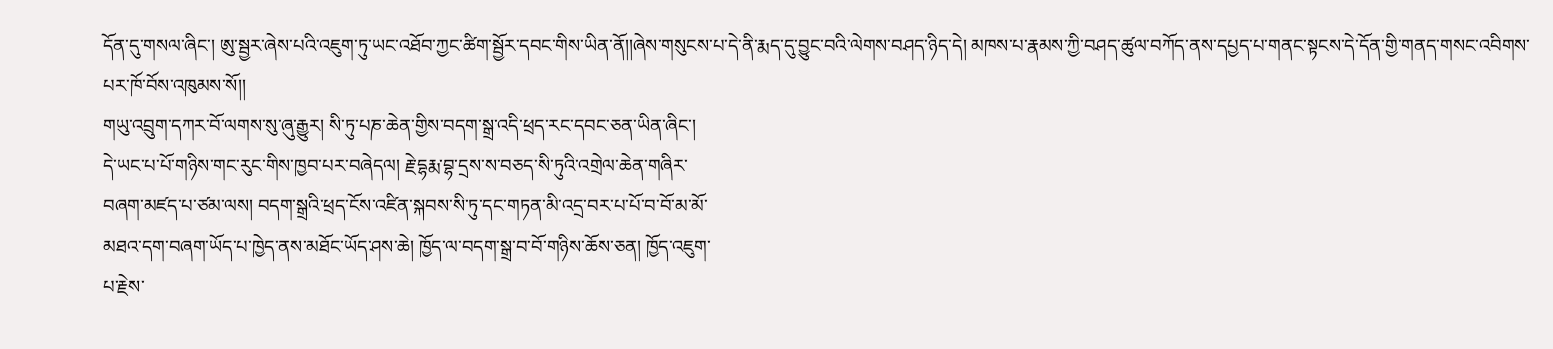དོན་དུ་གསལ་ཞིང་། ཨུ་སྦྱར་ཞེས་པའི་འཇུག་ཏུ་ཡང་འཐོབ་ཀྱང་ཚིག་སྦྱོར་དབང་གིས་ཡིན་ནོ།།ཞེས་གསུངས་པ་དེ་ནི་རྨད་དུ་བྱུང་བའི་ལེགས་བཤད་ཉིད་དེ། མཁས་པ་རྣམས་ཀྱི་བཤད་ཚུལ་བཀོད་ནས་དཔྱད་པ་གནང་སྟངས་དེ་དོན་གྱི་གནད་གསང་འབིགས་པར་ཁོ་བོས་འཁུམས་སོ།།
གཡུ་འབྲུག་དཀར་བོ་ལགས་སུ་ཞུ་རྒྱུར། སི་ཏུ་པཎ་ཆེན་གྱིས་བདག་སྒྲ་འདི་ཕྲད་རང་དབང་ཅན་ཡིན་ཞིང་།
དེ་ཡང་པ་པོ་གཉིས་གང་རུང་གིས་ཁྱབ་པར་བཞེདལ། རྗེ་དྷརྨ་བྷ་དྲས་ས་བཅད་སི་ཏུའི་འགྲེལ་ཆེན་གཞིར་
བཞག་མཛད་པ་ཙམ་ལས། བདག་སྒྲའི་ཕྲད་ངོས་འཛིན་སྐབས་སི་ཏུ་དང་གཏན་མི་འདྲ་བར་པ་པོ་བ་བོ་མ་མོ་
མཐའ་དག་བཞག་ཡོད་པ་ཁྱེད་ནས་མཐོང་ཡོད་ཤས་ཆེ། ཁྱོད་ལ་བདག་སྒྲ་བ་བོ་གཉིས་ཆོས་ཅན། ཁྱོད་འཇུག་
པ་རྗེས་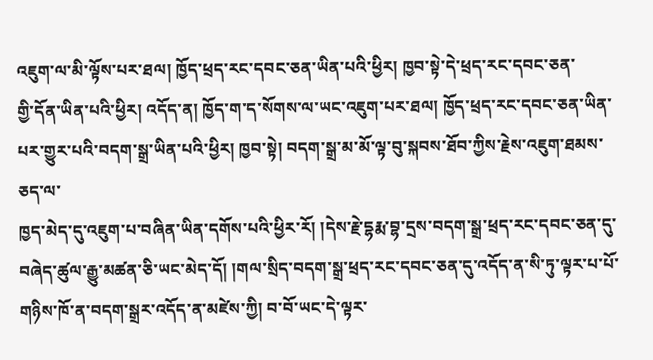འཇུག་ལ་མི་ལྟོས་པར་ཐལ། ཁྱོད་ཕྲད་རང་དབང་ཅན་ཡིན་པའི་ཕྱིར། ཁྱབ་སྟེ་དེ་ཕྲད་རང་དབང་ཅན་
གྱི་དོན་ཡིན་པའི་ཕྱིར། འདོད་ན། ཁྱོད་ག་ད་སོགས་ལ་ཡང་འཇུག་པར་ཐལ། ཁྱོད་ཕྲད་རང་དབང་ཅན་ཡིན་
པར་གྱུར་པའི་བདག་སྒྲ་ཡིན་པའི་ཕྱིར། ཁྱབ་སྟེ། བདག་སྒྲ་མ་མོ་ལྟ་བུ་སྐབས་ཐོབ་ཀྱིས་རྗེས་འཇུག་ཐམས་ཅད་ལ་
ཁྱད་མེད་དུ་འཇུག་པ་བཞིན་ཡིན་དགོས་པའི་ཕྱིར་རོ། །དེས་རྗེ་དྷརྨ་བྷ་དྲས་བདག་སྒྲ་ཕྲད་རང་དབང་ཅན་དུ་
བཞེད་ཚུལ་རྒྱུ་མཚན་ཅི་ཡང་མེད་དོ། །གལ་སྲིད་བདག་སྒྲ་ཕྲད་རང་དབང་ཅན་དུ་འདོད་ན་སི་ཏུ་ལྟར་པ་པོ་
གཉིས་ཁོ་ན་བདག་སྒྲར་འདོད་ན་མཛེས་ཀྱི། བ་བོ་ཡང་དེ་ལྟར་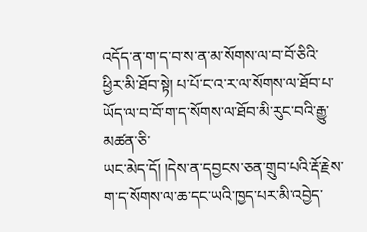འདོད་ན་ག་ད་བ་ས་ན་མ་སོགས་ལ་བ་བོ་ཅིའི་
ཕྱིར་མི་ཐོབ་སྟེ། པ་པོ་ང་འ་ར་ལ་སོགས་ལ་ཐོབ་པ་ཡོད་ལ་བ་བོ་ག་ད་སོགས་ལ་ཐོབ་མི་རུང་བའི་རྒྱུ་མཚན་ཅི་
ཡང་མེད་དོ། །དེས་ན་དབྱངས་ཅན་གྲུབ་པའི་རྡོ་རྗེས་ག་ད་སོགས་ལ་ཆ་དང་ཡའི་ཁྱད་པར་མི་འབྱེད་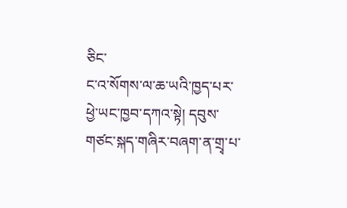ཅིང་
ང་འ་སོགས་ལ་ཆ་ཡའི་ཁྱད་པར་ཕྱེ་ཡང་ཁྱབ་དཀའ་སྟེ། དབུས་གཙང་སྐད་གཞིར་བཞག་ན་གྲྭ་པ་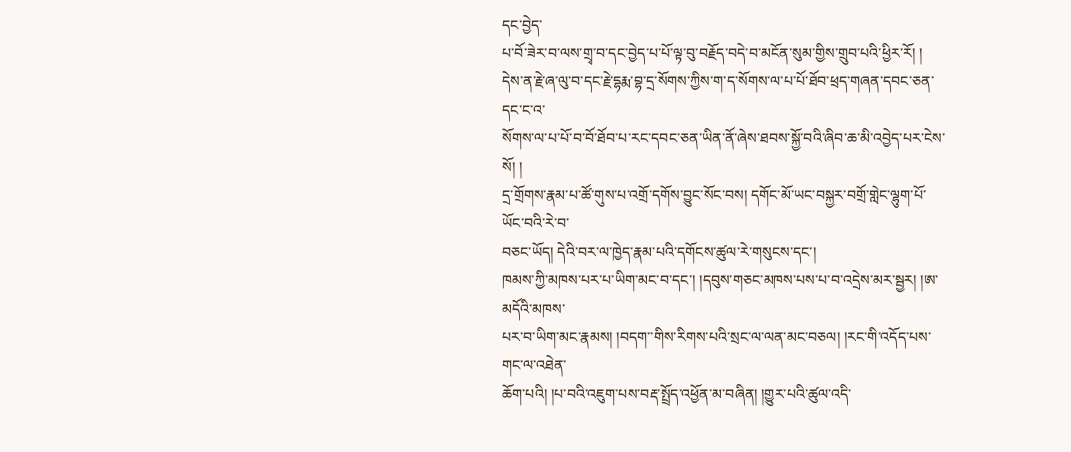དང་བྱེད་
པ་བོ་ཟེར་བ་ལས་གྲྭ་བ་དང་བྱེད་པ་པོ་ལྟ་བུ་བརྗོད་བདེ་བ་མངོན་སུམ་གྱིས་གྲུབ་པའི་ཕྱིར་རོ། །
དེས་ན་རྗེ་ཞ་ལུ་བ་དང་རྗེ་དྷརྨ་བྷ་དྲ་སོགས་ཀྱིས་ག་ད་སོགས་ལ་པ་པོ་ཐོབ་ཕྲད་གཞན་དབང་ཅན་དང་ང་འ་
སོགས་ལ་པ་པོ་བ་བོ་ཐོབ་པ་རང་དབང་ཅན་ཡིན་ནོ་ཞེས་ཐབས་སྐྱོ་བའི་ཞིབ་ཆ་མི་འབྱེད་པར་ངེས་སོ། །
དྲ་གྲོགས་རྣམ་པ་ཚོ་གུས་པ་འགྲོ་དགོས་བྱུང་སོང་བས། དགོང་མོ་ཡང་བསྐྱར་བགྲོ་གླེང་ལྷུག་པོ་ཡོང་བའི་རེ་བ་
བཅང་ཡོད། དེའི་བར་ལ་ཁྱེད་རྣམ་པའི་དགོངས་ཚུལ་རེ་གསུངས་དང་།
ཁམས་ཀྱི་མཁས་པར་པ་ཡིག་མང་བ་དང་། །དབུས་གཅང་མཁས་པས་པ་བ་འདྲེས་མར་སྦྱར། །ཨ་མདོའི་མཁས་
པར་བ་ཡིག་མང་རྣམས། །བདག་་གིས་རིགས་པའི་སྲང་ལ་ལན་མང་བཅལ། །རང་གི་འདོད་པས་གང་ལ་འཐེན་
ཆོག་པའི། །པ་བའི་འཇུག་པས་བརྡ་སྤྲོད་འཕྱོན་མ་བཞིན། །གྱུར་པའི་ཚུལ་འདི་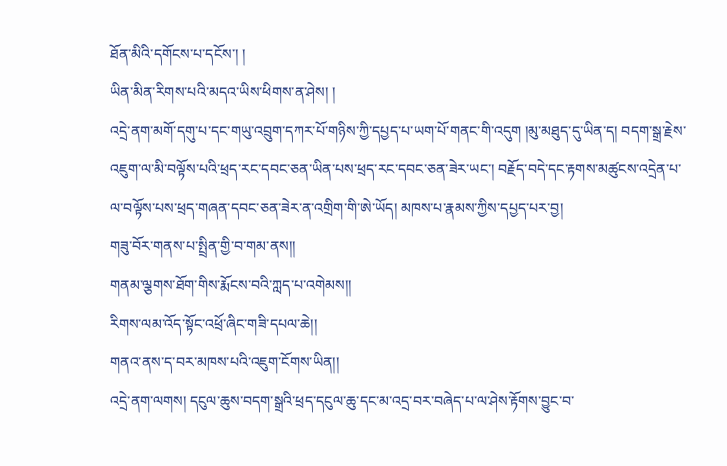ཐོན་མིའི་དགོངས་པ་དངོས་། །
ཡིན་མིན་རིགས་པའི་མདའ་ཡིས་ཕིགས་ན་ཤེས། །
འདྲེ་ནག་མགོ་དགུ་པ་དང་གཡུ་འབྲུག་དཀར་པོ་གཉིས་ཀྱི་དཔྱད་པ་ཡག་པོ་གནང་གི་འདུག །མུ་མཐུད་དུ་ཡིན་ད། བདག་སྒྲ་རྗེས་འཇུག་ལ་མི་བལྟོས་པའི་ཕྲད་རང་དབང་ཅན་ཡིན་པས་ཕྲད་རང་དབང་ཅན་ཟེར་ཡང་། བརྗོད་བདེ་དང་རྟགས་མཚུངས་འདྲེན་པ་ལ་བལྟོས་པས་ཕྲད་གཞན་དབང་ཅན་ཟེར་ན་འགྲིག་གི་ཨེ་ཡོད། མཁས་པ་རྣམས་ཀྱིས་དཔྱད་པར་བྱ།
གཟུ་བོར་གནས་པ་སྤྲིན་གྱི་བ་གམ་ནས།།
གནམ་ལྕགས་ཐོག་གིས་རྨོངས་བའི་ཀླད་པ་འགེམས།།
རིགས་ལམ་འོད་སྟོང་འཕྲོ་ཞིང་གཟི་དཔལ་ཆེ།།
གནའ་ནས་ད་བར་མཁས་པའི་འཇུག་ངོགས་ཡིན།།
འདྲེ་ནག་ལགས། དངུལ་ཆུས་བདག་སྒྲའི་ཕྲད་དངུལ་ཆུ་དང་མ་འདྲ་བར་བཞེད་པ་ལ་ཤེས་རྟོགས་བྱུང་བ་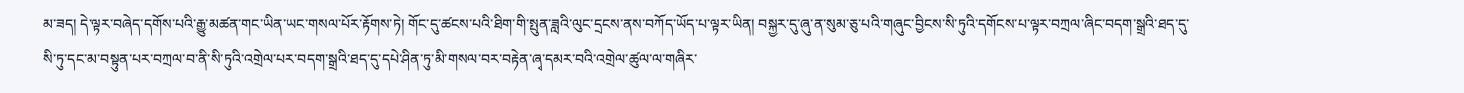མ་ཟད། དེ་ལྟར་བཞེད་དགོས་པའི་རྒྱུ་མཚན་གང་ཡིན་ཡང་གསལ་པོར་རྟོགས་ཏེ། གོང་དུ་ཚངས་པའི་ཐིག་གི་སྤུན་ཟླའི་ལུང་དྲངས་ནས་བཀོད་ཡོད་པ་ལྟར་ཡིན། བསྐྱར་དུ་ཞུ་ན་སུམ་ཅུ་པའི་གཞུང་བྱིངས་སི་ཏུའི་དགོངས་པ་ལྟར་བཀྲལ་ཞིང་བདག་སྒྲའི་ཐད་དུ་སི་ཏུ་དང་མ་བསྟུན་པར་བཀྲལ་བ་ནི་སི་ཏུའི་འགྲེལ་པར་བདག་སྒྲའི་ཐད་དུ་དཔེ་ཤིན་ཏུ་མི་གསལ་བར་བརྟེན་ཞྭ་དམར་བའི་འགྲེལ་ཚུལ་ལ་གཞིར་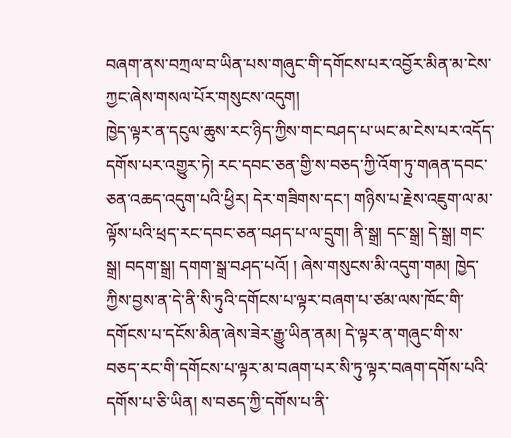བཞག་ནས་བཀྲལ་བ་ཡིན་པས་གཞུང་གི་དགོངས་པར་འབྱོར་མིན་མ་ངེས་ཀྱང་ཞེས་གསལ་པོར་གསུངས་འདུག།
ཁྱེད་ལྟར་ན་དངུལ་ཆུས་རང་ཉིད་ཀྱིས་གང་བཤད་པ་ཡང་མ་ངེས་པར་འདོད་དགོས་པར་འགྱུར་ཏེ། རང་དབང་ཅན་གྱི་ས་བཅད་ཀྱི་འོག་ཏུ་གཞན་དབང་ཅན་འཆད་འདུག་པའི་ཕྱིར། དེར་གཟིགས་དང་། གཉིས་པ་རྗེས་འཇུག་ལ་མ་ལྟོས་པའི་ཕྲད་རང་དབང་ཅན་བཤད་པ་ལ་དྲུག། ནི་སྒྲ། དང་སྒྲ། དེ་སྒྲ། གང་སྒྲ། བདག་སྒྲ། དགག་སྒྲ་བཤད་པའོ། ། ཞེས་གསུངས་མི་འདུག་གམ། ཁྱེད་ཀྱིས་བྱས་ན་དེ་ནི་སི་ཏུའི་དགོངས་པ་ལྟར་བཞག་པ་ཙམ་ལས་ཁོང་གི་དགོངས་པ་དངོས་མིན་ཞེས་ཟེར་རྒྱུ་ཡིན་ནམ། དེ་ལྟར་ན་གཞུང་གི་ས་བཅད་རང་གི་དགོངས་པ་ལྟར་མ་བཞག་པར་སི་ཏུ་ལྟར་བཞག་དགོས་པའི་དགོས་པ་ཅི་ཡིན། ས་བཅད་ཀྱི་དགོས་པ་ནི་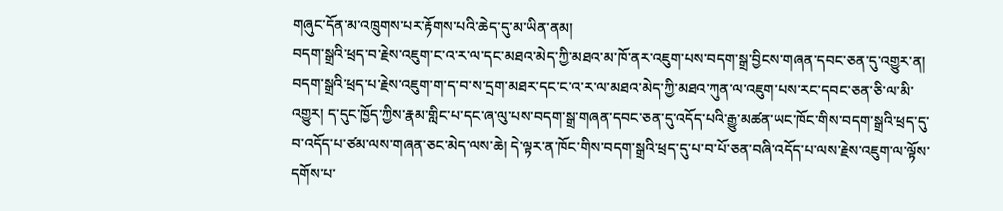གཞུང་དོན་མ་འཁྲུགས་པར་རྟོགས་པའི་ཆེད་དུ་མ་ཡིན་ནམ།
བདག་སྒྲའི་ཕྲད་བ་རྗེས་འཇུག་ང་འ་ར་ལ་དང་མཐའ་མེད་ཀྱི་མཐའ་མ་ཁོ་ནར་འཇུག་པས་བདག་སྒྲ་བྱིངས་གཞན་དབང་ཅན་དུ་འགྱུར་ན། བདག་སྒྲའི་ཕྲད་པ་རྗེས་འཇུག་ག་ད་བ་ས་དྲག་མཐར་དང་ང་འ་ར་ལ་མཐའ་མེད་ཀྱི་མཐའ་ཀུན་ལ་འཇུག་པས་རང་དབང་ཅན་ཅི་ལ་མི་འགྱུར། ད་དུང་ཁྱོད་ཀྱིས་རྣམ་གླིང་པ་དང་ཞ་ལུ་པས་བདག་སྒྲ་གཞན་དབང་ཅན་དུ་འདོད་པའི་རྒྱུ་མཚན་ཡང་ཁོང་གིས་བདག་སྒྲའི་ཕྲད་དུ་བ་འདོད་པ་ཙམ་ལས་གཞན་ཅང་མེད་ལས་ཆེ། དེ་ལྟར་ན་ཁོང་གིས་བདག་སྒྲའི་ཕྲད་དུ་པ་བ་པོ་ཅན་བཞི་འདོད་པ་ལས་རྗེས་འཇུག་ལ་ལྟོས་དགོས་པ་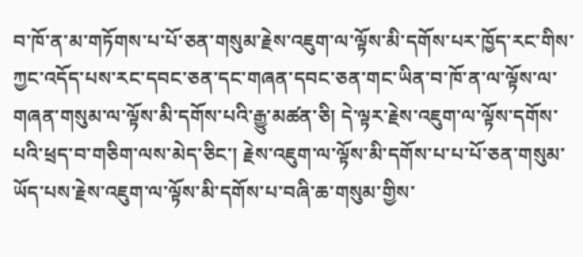བ་ཁོ་ན་མ་གཏོགས་པ་པོ་ཅན་གསུམ་རྗེས་འཇུག་ལ་ལྟོས་མི་དགོས་པར་ཁྱོད་རང་གིས་ཀྱང་འདོད་པས་རང་དབང་ཅན་དང་གཞན་དབང་ཅན་གང་ཡིན་བ་ཁོ་ན་ལ་ལྟོས་ལ་གཞན་གསུམ་ལ་ལྟོས་མི་དགོས་པའི་རྒྱུ་མཚན་ཅི། དེ་ལྟར་རྗེས་འཇུག་ལ་ལྟོས་དགོས་པའི་ཕྲད་བ་གཅིག་ལས་མེད་ཅིང་། རྗེས་འཇུག་ལ་ལྟོས་མི་དགོས་པ་པ་པོ་ཅན་གསུམ་ཡོད་པས་རྗེས་འཇུག་ལ་ལྟོས་མི་དགོས་པ་བཞི་ཆ་གསུམ་གྱིས་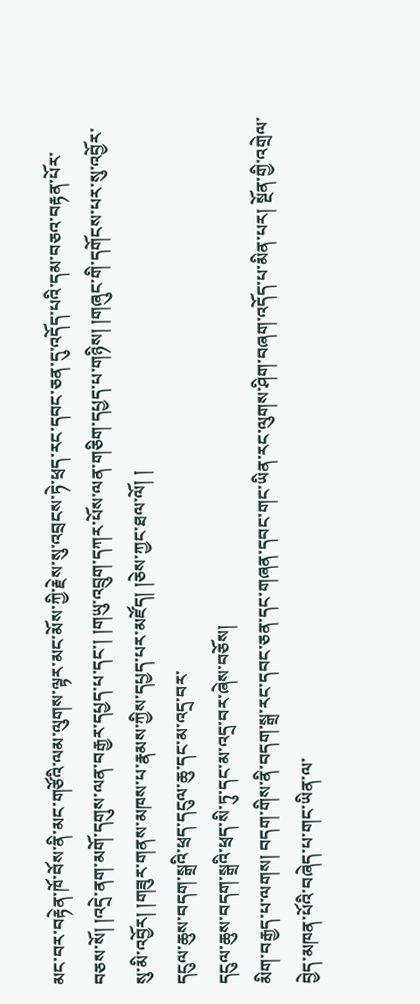མང་བར་བརྟེན་ཁོ་བོས་ནི་མང་གཙོའི་ལམ་ལུགས་ལྟར་མང་མོས་ཀྱི་རྗེས་སུ་འབྲངས་ཏེ་ཕྲད་རང་དབང་ཅན་དུ་འདོད་པའི་དམ་བཅའ་བརྟན་པོར་བཅས་སོ། །འདྲེ་ནག་མགོ་དགུས་ལན་བརྒྱར་དཔྱད་པ་དང་། །གཡུ་འབྲུག་དཀར་པོས་ལན་གཅིག་དཔྱད་པ་གཉིས། །གཞུང་གི་དགོངས་པར་སུ་འབྱོར་སུ་མི་འབྱོར། །གཟུར་གནས་མཁས་པ་རྣམས་ཀྱིས་དཔྱད་པར་མཛོད། །ཅེས་ཀྱང་ཐལ་ལོ། །
དངུལ་ཆུས་བདག་སྒྲའི་ཕྲད་དངུལ་ཆུ་དང་མ་འདྲ་བར་
དངུལ་ཆུས་བདག་སྒྲའི་ཕྲད་སི་ཏུ་དང་མ་འདྲ་བར་ཞེས་བཅོས།
མིག་བརྒྱད་པ་ལགས། བདག་གིས་ནི་བདག་སྒྲ་རང་དབང་ཅན་དང་གཞན་དབང་གང་ཡིན་རང་ལུགས་ཤིག་བཞག་འདོད་པ་མིན་པར། སྔོན་གྱི་འགྲེལ་བྱེད་མཁན་པོའི་བཞེད་པ་གང་ཡིན་ལ་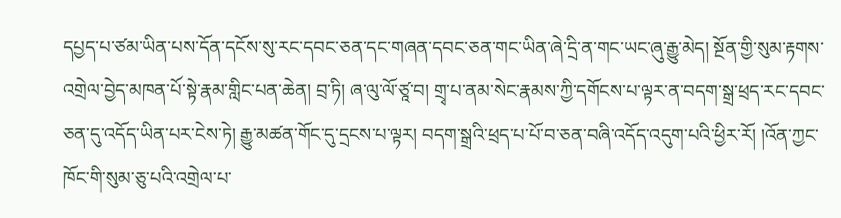དཔྱད་པ་ཙམ་ཡིན་པས་དོན་དངོས་སུ་རང་དབང་ཅན་དང་གཞན་དབང་ཅན་གང་ཡིན་ཞེ་དྲི་ན་གང་ཡང་ཞུ་རྒྱུ་མེད། སྔོན་གྱི་སུམ་རྟགས་འགྲེལ་བྱེད་མཁན་པོ་སྟེ་རྣམ་གླིང་པན་ཆེན། བྲ་ཏི། ཞ་ལུ་ལོ་ཙཱ་བ། གྲྭ་པ་ནམ་སེང་རྣམས་ཀྱི་དགོངས་པ་ལྟར་ན་བདག་སྒྲ་ཕྲད་རང་དབང་ཅན་དུ་འདོད་ཡིན་པར་ངེས་ཏེ། རྒྱུ་མཚན་གོང་དུ་དྲངས་པ་ལྟར། བདག་སྒྲའི་ཕྲད་པ་པོ་བ་ཅན་བཞི་འདོད་འདུག་པའི་ཕྱིར་རོ། །འོན་ཀྱང་ཁོང་གི་སུམ་ཅུ་པའི་འགྲེལ་པ་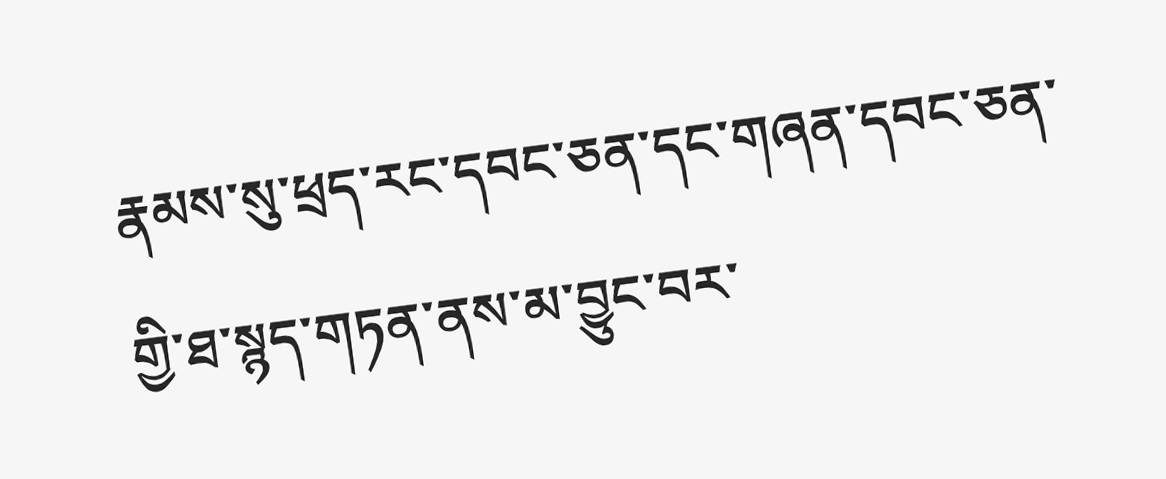རྣམས་སུ་ཕྲད་རང་དབང་ཅན་དང་གཞན་དབང་ཅན་གྱི་ཐ་སྙད་གཏན་ནས་མ་བྱུང་བར་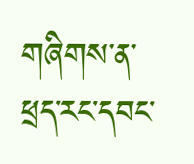གཞིགས་ན་ཕྲད་རང་དབང་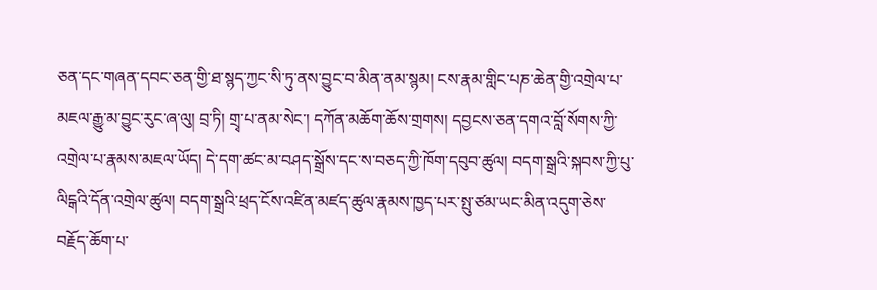ཅན་དང་གཞན་དབང་ཅན་གྱི་ཐ་སྙད་ཀྱང་སི་ཏུ་ནས་བྱུང་བ་མིན་ནམ་སྙམ། ངས་རྣམ་གླིང་པཎ་ཆེན་གྱི་འགྲེལ་པ་མཇལ་རྒྱུ་མ་བྱུང་རུང་ཞ་ལུ། བྲ་ཏི། གྲྭ་པ་ནམ་སེང་། དཀོན་མཆོག་ཆོས་གྲགས། དབྱངས་ཅན་དགའ་བློ་སོགས་ཀྱི་འགྲེལ་པ་རྣམས་མཇལ་ཡོད། དེ་དག་ཚང་མ་བཤད་སྒྲོས་དང་ས་བཅད་ཀྱི་ཁོག་དབུབ་ཚུལ། བདག་སྒྲའི་སྐབས་ཀྱི་པུ་ལིངྒའི་དོན་འགྲེལ་ཚུལ། བདག་སྒྲའི་ཕྲད་ངོས་འཛིན་མཛད་ཚུལ་རྣམས་ཁྱད་པར་སྤུ་ཙམ་ཡང་མིན་འདུག་ཅེས་བརྗོད་ཆོག་པ་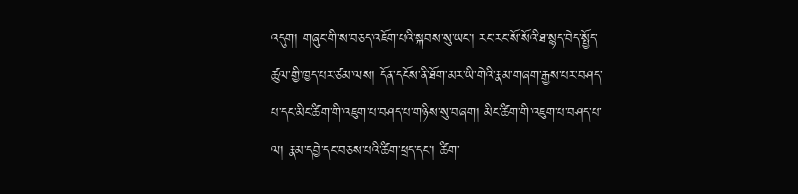འདུག། གཞུང་གི་ས་བཅད་འཇོག་པའི་སྐབས་སུ་ཡང་། རང་རང་སོ་སོའི་ཐ་སྙད་བེད་སྤྱོད་ཚུལ་གྱི་ཁྱད་པར་ཙམ་ལས། དོན་དངོས་ནི་ཐོག་མར་ཡི་གེའི་རྣམ་གཞག་རྒྱས་པར་བཤད་པ་དང་མིང་ཚིག་གི་འཇུག་པ་བཤད་པ་གཉིས་སུ་བཞག། མིང་ཚིག་གི་འཇུག་པ་བཤད་པ་ལ། རྣམ་དབྱེ་དང་བཅས་པའི་ཚིག་ཕྲད་དང་། ཚིག་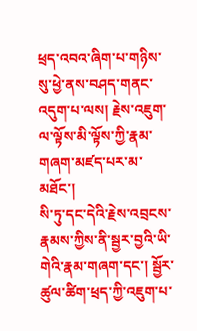ཕྲད་འབའ་ཞིག་པ་གཉིས་སུ་ཕྱེ་ནས་བཤད་གནང་འདུག་པ་ལས། རྗེས་འཇུག་ལ་ལྟོས་མི་ལྟོས་ཀྱི་རྣམ་གཞག་མཛད་པར་མ་མཐོང་།
སི་ཏུ་དང་དེའི་རྗེས་འབྲངས་རྣམས་ཀྱིས་ནི་སྦྱར་བྱའི་ཡི་གེའི་རྣམ་གཞག་དང་། སྦྱོར་ཚུལ་ཚིག་ཕྲད་ཀྱི་འཇུག་པ་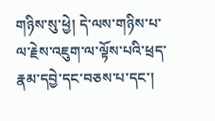གཉིས་སུ་ཕྱེ། དེ་ལས་གཉིས་པ་ལ་རྗེས་འཇུག་ལ་ལྟོས་པའི་ཕྲད་རྣམ་དབྱེ་དང་བཅས་པ་དང་།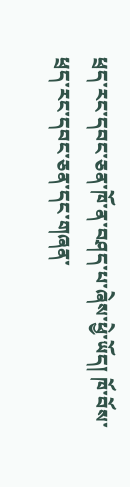ཕྲད་རང་དབང་ཅན་ཁོ་ན་བཤད་པ་ཞེས་ཕྱེ་ཡོད། ཁོ་བོས་ཕྲད་རང་དབང་ཅན་དང་གཞན་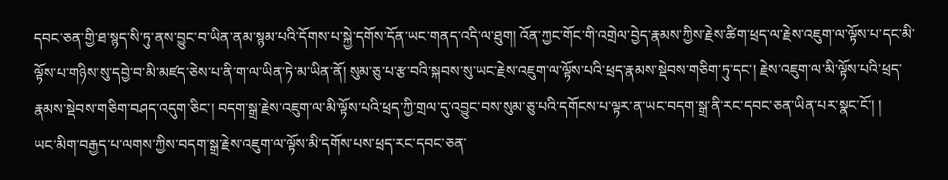དབང་ཅན་གྱི་ཐ་སྙད་སི་ཏུ་ནས་བྱུང་བ་ཡིན་ནམ་སྙམ་པའི་དོགས་པ་སྐྱེ་དགོས་དོན་ཡང་གནད་འདི་ལ་ཐུག། འོན་ཀྱང་གོང་གི་འགྲེལ་བྱེད་རྣམས་ཀྱིས་རྗེས་ཚིག་ཕྲད་ལ་རྗེས་འཇུག་ལ་ལྟོས་པ་དང་མི་ལྟོས་པ་གཉིས་སུ་དབྱེ་བ་མི་མཛད་ཅེས་པ་ནི་ག་ལ་ཡིན་ཏེ་མ་ཡིན་ནོ། སུམ་ཅུ་པ་རྩ་བའི་སྐབས་སུ་ཡང་རྗེས་འཇུག་ལ་ལྟོས་པའི་ཕྲད་རྣམས་སྡེབས་གཅིག་ཏུ་དང་། རྗེས་འཇུག་ལ་མི་ལྟོས་པའི་ཕྲད་རྣམས་སྡེབས་གཅིག་བཤད་འདུག་ཅིང་། བདག་སྒྲ་རྗེས་འཇུག་ལ་མི་ལྟོས་པའི་ཕྲད་ཀྱི་གྲལ་དུ་འབྱུང་བས་སུམ་ཅུ་པའི་དགོངས་པ་ལྟར་ན་ཡང་བདག་སྒྲ་ནི་རང་དབང་ཅན་ཡིན་པར་སྣང་ངོ་། །
ཡང་མིག་བརྒྱད་པ་ལགས་ཀྱིས་བདག་སྒྲ་རྗེས་འཇུག་ལ་ལྟོས་མི་དགོས་པས་ཕྲད་རང་དབང་ཅན་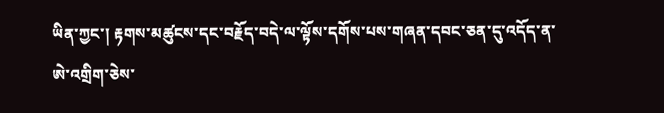ཡིན་ཀྱང་། རྟགས་མཚུངས་དང་བརྗོད་བདེ་ལ་ལྟོས་དགོས་པས་གཞན་དབང་ཅན་དུ་འདོད་ན་ཨེ་འགྲིག་ཅེས་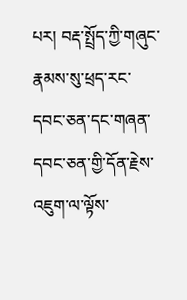པར། བརྡ་སྤྲོད་ཀྱི་གཞུང་རྣམས་སུ་ཕྲད་རང་དབང་ཅན་དང་གཞན་དབང་ཅན་གྱི་དོན་རྗེས་འཇུག་ལ་ལྟོས་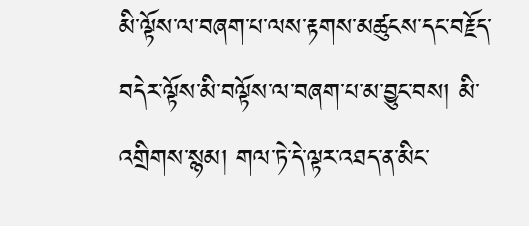མི་ལྟོས་ལ་བཞག་པ་ལས་རྟགས་མཚུངས་དང་བརྗོད་བདེར་ལྟོས་མི་བལྟོས་ལ་བཞག་པ་མ་བྱུང་བས། མི་འགྲིགས་སྙམ། གལ་ཏེ་དེ་ལྟར་འཐད་ན་མིང་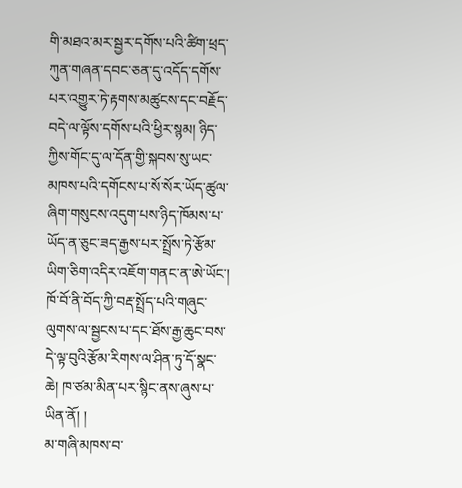གི་མཐའ་མར་སྦྱར་དགོས་པའི་ཚིག་ཕྲད་ཀུན་གཞན་དབང་ཅན་དུ་འདོད་དགོས་པར་འགྱུར་ཏེ་རྟགས་མཚུངས་དང་བརྗོད་བདེ་ལ་ལྟོས་དགོས་པའི་ཕྱིར་སྙམ། ཉིད་ཀྱིས་གོང་དུ་ལ་དོན་གྱི་སྐབས་སུ་ཡང་མཁས་པའི་དགོངས་པ་སོ་སོར་ཡོད་ཚུལ་ཞིག་གསུངས་འདུག་པས་ཉིད་ཁོམས་པ་ཡོད་ན་ཅུང་ཟད་རྒྱས་པར་སྤྲོས་ཏེ་རྩོམ་ཡིག་ཅིག་འདིར་འཇོག་གནང་ན་ཨེ་ཡོང་། ཁོ་བོ་ནི་བོད་ཀྱི་བརྡ་སྤྲོད་པའི་གཞུང་ལུགས་ལ་སྦྱངས་པ་དང་ཐོས་རྒྱ་ཆུང་བས་དེ་ལྟ་བུའི་རྩོམ་རིགས་ལ་ཤིན་ཏུ་དོ་སྣང་ཆེ། ཁ་ཙམ་མིན་པར་སྙིང་ནས་ཞུས་པ་ཡིན་ནོ། །
མ་གཞི་མཁས་བ་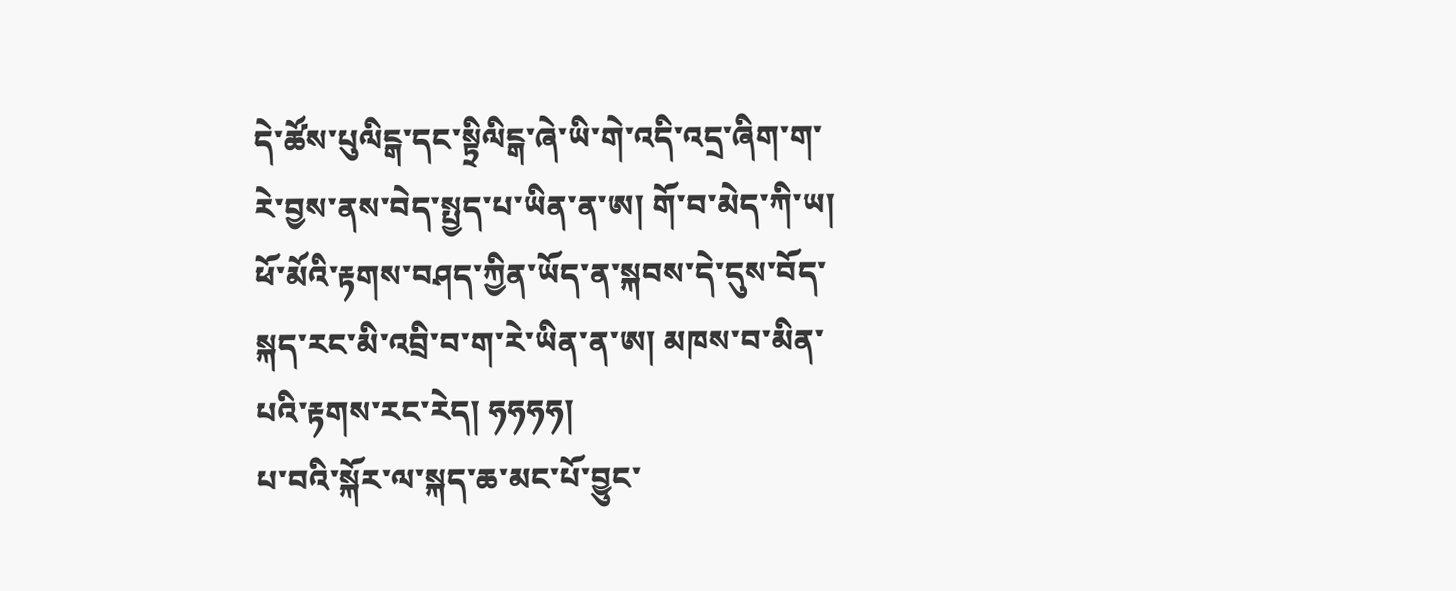དེ་ཚོས་པུལིངྒ་དང་སྟྲིལིངྒ་ཞེ་ཡི་གེ་འདི་འདྲ་ཞིག་ག་རེ་བྱས་ནས་བེད་སྤྱད་པ་ཡིན་ན་ཨ། གོ་བ་མེད་ཀི་ཡ། ཕོ་མོའི་རྟགས་བཤད་ཀྱིན་ཡོད་ན་སྐབས་དེ་དུས་བོད་སྐད་རང་མི་འབྲི་བ་ག་རེ་ཡིན་ན་ཨ། མཁས་བ་མིན་པའི་རྟགས་རང་རེད། ཧཧཧཧ།
པ་བའི་སྐོར་ལ་སྐད་ཆ་མང་པོ་བྱུང་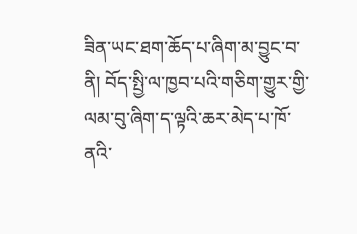ཟིན་ཡང་ཐག་ཆོད་པ་ཞིག་མ་བྱུང་བ་ནི། བོད་སྤྱི་ལ་ཁྱབ་པའི་གཅིག་གྱུར་གྱི་ལམ་བུ་ཞིག་ད་ལྟའི་ཆར་མེད་པ་ཁོ་ནའི་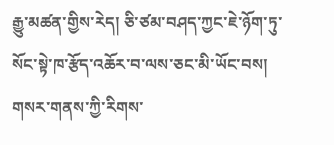རྒྱུ་མཚན་གྱིས་རེད། ཅི་ཙམ་བཤད་ཀྱང་ཇེ་ཉོག་ཏུ་སོང་སྟེ་ཁ་རྩོད་འཆོར་བ་ལས་ཅང་མི་ཡོང་བས། གསར་གནས་ཀྱི་རིགས་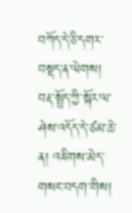བཀོད་དེ་ཅི་དགར་བསྡད་ན་ལེགས།
བརྡ་སྤྲོད་ཀྱི་སྐོར་ལ་ཤེས་འདོད་དེ་ཙམ་ཆེ་ན། འཇིགས་མེད་གསང་བདག་གིས།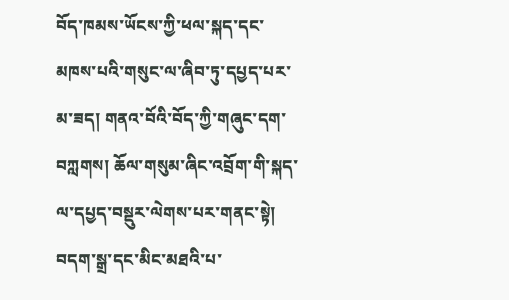བོད་ཁམས་ཡོངས་ཀྱི་ཕལ་སྐད་དང་མཁས་པའི་གསུང་ལ་ཞིབ་ཏུ་དཔྱད་པར་མ་ཟད། གནའ་བོའི་བོད་ཀྱི་གཞུང་དག་བཀླགས། ཆོལ་གསུམ་ཞིང་འབྲོག་གི་སྐད་ལ་དཔྱད་བསྡུར་ལེགས་པར་གནང་སྟེ། བདག་སྒྲ་དང་མིང་མཐའི་པ་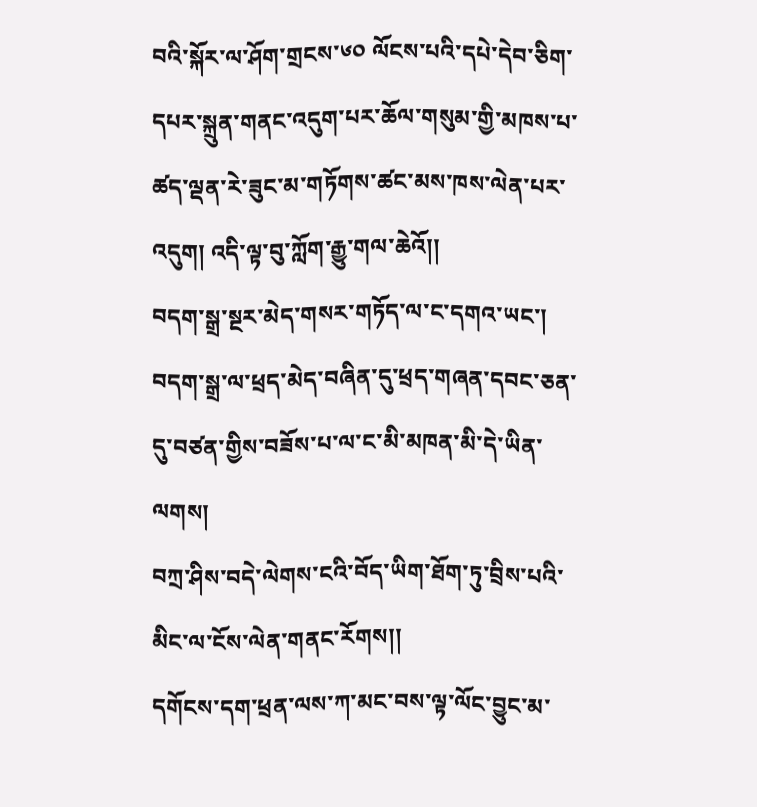བའི་སྐོར་ལ་ཤོག་གྲངས་༦༠ ལོངས་པའི་དཔེ་དེབ་ཅིག་དཔར་སྐྲུན་གནང་འདུག་པར་ཆོལ་གསུམ་གྱི་མཁས་པ་ཚད་ལྡན་རེ་ཟུང་མ་གཏོགས་ཚང་མས་ཁས་ལེན་པར་འདུག། འདི་ལྟ་བུ་ཀློག་རྒྱུ་གལ་ཆེའོ།།
བདག་སྒྲ་སྔར་མེད་གསར་གཏོད་ལ་ང་དགའ་ཡང་། བདག་སྒྲ་ལ་ཕྲད་མེད་བཞིན་དུ་ཕྲད་གཞན་དབང་ཅན་དུ་བཙན་གྱིས་བཟོས་པ་ལ་ང་མི་མཁན་མི་དེ་ཡིན་ལགས།
བཀྲ་ཤིས་བདེ་ལེགས་ངའི་བོད་ཡིག་ཐོག་ཏུ་བྲིས་པའི་མིང་ལ་ངོས་ལེན་གནང་རོགས།།
དགོངས་དག་ཕྲན་ལས་ཀ་མང་བས་ལྟ་ལོང་བྱུང་མ་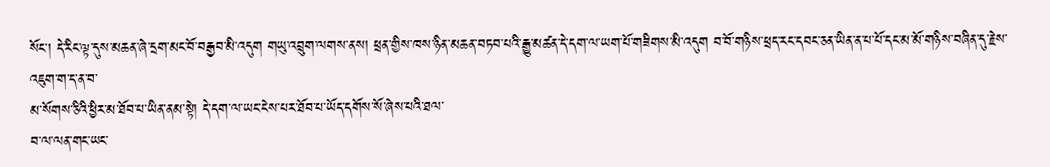སོང་། དེ་རིང་ལྟ་དུས་མཆན་ཞེ་དྲག་མང་བོ་བརྒྱབ་མི་འདུག གཡུ་འབྲུག་ལགས་ནས། ཕྲན་གྱིས་ཁས་ཉིན་མཆན་བཏབ་པའི་རྒྱུ་མཚན་དེ་དག་ལ་ཡག་པོ་གཟིགས་མི་འདུག བ་བོ་གཉིས་ཕྲད་རང་དབང་ཅན་ཡིན་ན་པ་པོ་དང་མ་མོ་གཉིས་བཞིན་དུ་རྗེས་འཇུག་ག་ད་ན་བ་
མ་སོགས་ཅིའི་ཕྱིར་མ་ཐོབ་པ་ཡིན་ནམ་སྟེ། དེ་དག་ལ་ཡང་ངེས་པར་ཐོབ་པ་ཡོད་དགོས་སོ་ཞེས་པའི་ཐལ་
བ་ལ་ལན་གང་ཡང་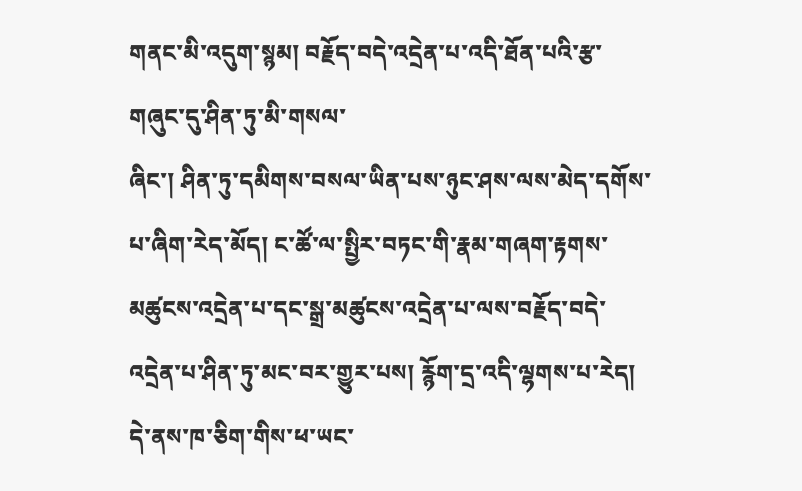གནང་མི་འདུག་སྙམ། བརྗོད་བདེ་འདྲེན་པ་འདི་ཐོན་པའི་རྩ་གཞུང་དུ་ཤིན་ཏུ་མི་གསལ་
ཞིང་། ཤིན་ཏུ་དམིགས་བསལ་ཡིན་པས་ཉུང་ཤས་ལས་མེད་དགོས་པ་ཞིག་རེད་མོད། ང་ཚོ་ལ་སྤྱིར་བཏང་གི་རྣམ་གཞག་རྟགས་མཚུངས་འདྲེན་པ་དང་སྒྲ་མཚུངས་འདྲེན་པ་ལས་བརྗོད་བདེ་འདྲེན་པ་ཤིན་ཏུ་མང་བར་གྱུར་པས། རྙོག་དྲ་འདི་ལྷགས་པ་རེད། དེ་ནས་ཁ་ཅིག་གིས་ཕ་ཡང་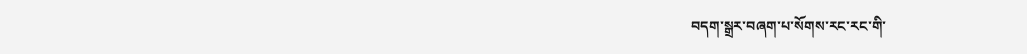བདག་སྒྲར་བཞག་པ་སོགས་རང་རང་གི་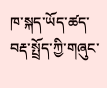ཁ་སྐད་ཡོད་ཚད་བརྡ་སྤྲོད་ཀྱི་གཞུང་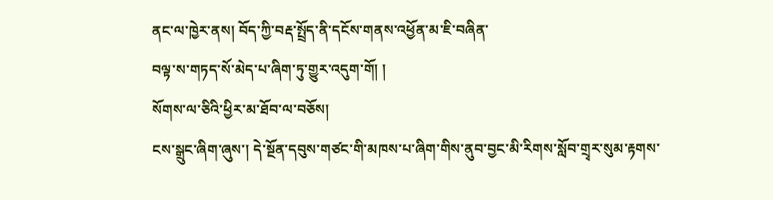ནང་ལ་ཁྱེར་ནས། བོད་ཀྱི་བརྡ་སྤྲོད་ནི་དངོས་གནས་འཕྱོན་མ་ཇི་བཞིན་
བལྟ་ས་གཏད་སོ་མེད་པ་ཞིག་ཏུ་གྱུར་འདུག་གོ། །
སོགས་ལ་ཅིའི་ཕྱིར་མ་ཐོབ་ལ་བཅོས།
ངས་སྒྲུང་ཞིག་ཞུས་། དེ་སྔོན་དབུས་གཙང་གི་མཁས་པ་ཞིག་གིས་ནུབ་བྱང་མི་རིགས་སློབ་གྲྭར་སུམ་རྟགས་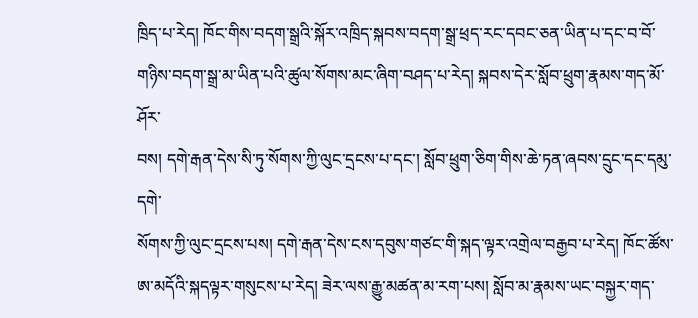ཁྲིད་པ་རེད། ཁོང་གིས་བདག་སྒྲའི་སྐོར་འཁྲིད་སྐབས་བདག་སྒྲ་ཕྲད་རང་དབང་ཅན་ཡིན་པ་དང་བ་བོ་གཉིས་བདག་སྒྲ་མ་ཡིན་པའི་ཚུལ་སོགས་མང་ཞིག་བཤད་པ་རེད། སྐབས་དེར་སློབ་ཕྲུག་རྣམས་གད་མོ་ཤོར་
བས། དགེ་རྒན་དེས་སི་ཏུ་སོགས་ཀྱི་ལུང་དྲངས་པ་དང་། སློབ་ཕྲུག་ཅིག་གིས་ཆེ་ཏན་ཞབས་དྲུང་དང་དམུ་དགེ་
སོགས་ཀྱི་ལུང་དྲངས་པས། དགེ་རྒན་དེས་ངས་དབུས་གཙང་གི་སྐད་ལྟར་འགྲེལ་བརྒྱབ་པ་རེད། ཁོང་ཚོས་
ཨ་མདོའི་སྐདལྟར་གསུངས་པ་རེད། ཟེར་ལས་རྒྱུ་མཚན་མ་རག་པས། སློབ་མ་རྣམས་ཡང་བསྐྱར་གད་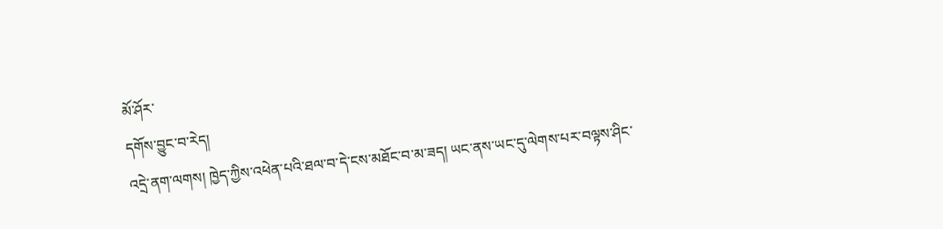མོ་ཤོར་
དགོས་བྱུང་བ་རེད།
འདྲེ་ནག་ལགས། ཁྱེད་ཀྱིས་འཕེན་པའི་ཐལ་བ་དེ་ངས་མཐོང་བ་མ་ཟད། ཡང་ནས་ཡང་དུ་ལེགས་པར་བལྟས་ཤིང་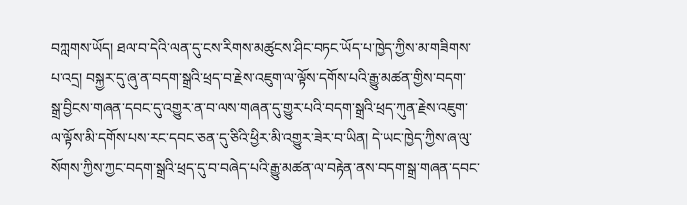བཀླགས་ཡོད། ཐལ་བ་དེའི་ལན་དུ་ངས་རིགས་མཚུངས་ཤིང་བཏང་ཡོད་པ་ཁྱེད་ཀྱིས་མ་གཟིགས་པ་འདྲ། བསྐྱར་དུ་ཞུ་ན་བདག་སྒྲའི་ཕྲད་བ་རྗེས་འཇུག་ལ་ལྟོས་དགོས་པའི་རྒྱུ་མཚན་གྱིས་བདག་སྒྲ་བྱིངས་གཞན་དབང་དུ་འགྱུར་ན་བ་ལས་གཞན་དུ་གྱུར་པའི་བདག་སྒྲའི་ཕྲད་ཀུན་རྗེས་འཇུག་ལ་ལྟོས་མི་དགོས་པས་རང་དབང་ཅན་དུ་ཅིའི་ཕྱིར་མི་འགྱུར་ཟེར་བ་ཡིན། དེ་ཡང་ཁྱེད་ཀྱིས་ཞ་ལུ་སོགས་ཀྱིས་ཀྱང་བདག་སྒྲའི་ཕྲད་དུ་བ་བཞེད་པའི་རྒྱུ་མཚན་ལ་བརྟེན་ནས་བདག་སྒྲ་གཞན་དབང་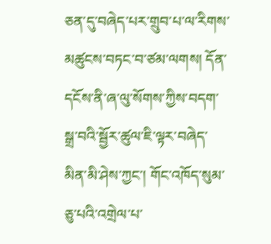ཅན་དུ་བཞེད་པར་གྲུབ་པ་ལ་རིགས་མཚུངས་བཏང་བ་ཙམ་ལགས། དོན་དངོས་ནི་ཞ་ལུ་སོགས་ཀྱིས་བདག་སྒྲ་བའི་སྦྱོར་ཚུལ་ཇི་ལྟར་བཞེད་མིན་མི་ཤེས་ཀྱང་། གོང་འཁོད་སུམ་ཅུ་པའི་འགྲེལ་པ་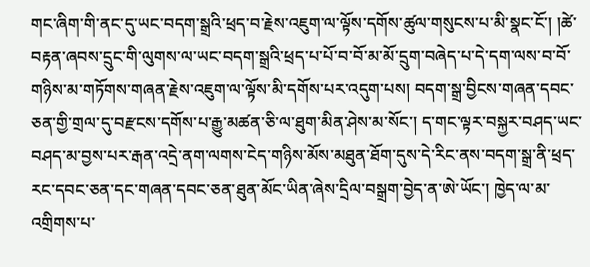གང་ཞིག་གི་ནང་དུ་ཡང་བདག་སྒྲའི་ཕྲད་བ་རྗེས་འཇུག་ལ་ལྟོས་དགོས་ཚུལ་གསུངས་པ་མི་སྣང་ངོ་། །ཚེ་བརྟན་ཞབས་དྲུང་གི་ལུགས་ལ་ཡང་བདག་སྒྲའི་ཕྲད་པ་པོ་བ་བོ་མ་མོ་དྲུག་བཞེད་པ་དེ་དག་ལས་བ་བོ་གཉིས་མ་གཏོགས་གཞན་རྗེས་འཇུག་ལ་ལྟོས་མི་དགོས་པར་འདུག་པས། བདག་སྒྲ་བྱིངས་གཞན་དབང་ཅན་གྱི་གྲལ་དུ་བརྫངས་དགོས་པ་རྒྱུ་མཚན་ཅི་ལ་ཐུག་མིན་ཤེས་མ་སོང་། ད་གང་ལྟར་བསྐྱར་བཤད་ཡང་བཤད་མ་བྱས་པར་རྒན་འདྲེ་ནག་ལགས་ངེད་གཉིས་མོས་མཐུན་ཐོག་དུས་དེ་རིང་ནས་བདག་སྒྲ་ནི་ཕྲད་རང་དབང་ཅན་དང་གཞན་དབང་ཅན་ཐུན་མོང་ཡིན་ཞེས་དྲིལ་བསྒྲག་བྱེད་ན་ཨེ་ཡོང་། ཁྱེད་ལ་མ་འགྲིགས་པ་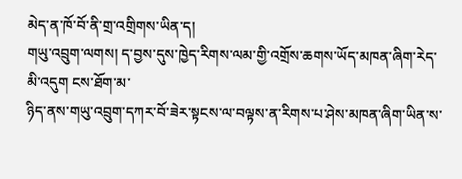མེད་ན་ཁོ་བོ་ནི་གྲ་འགྲིགས་ཡིན་ད།
གཡུ་འབྲུག་ལགས། ད་བྱས་དུས་ཁྱེད་རིགས་ལམ་གྱི་འགྲོས་ཆགས་ཡོད་མཁན་ཞིག་རེད་མི་འདུག ངས་ཐོག་མ་
ཉིད་ནས་གཡུ་འབྲུག་དཀར་བོ་ཟེར་སྟངས་ལ་བལྟས་ན་རིགས་པ་ཤེས་མཁན་ཞིག་ཡིན་ས་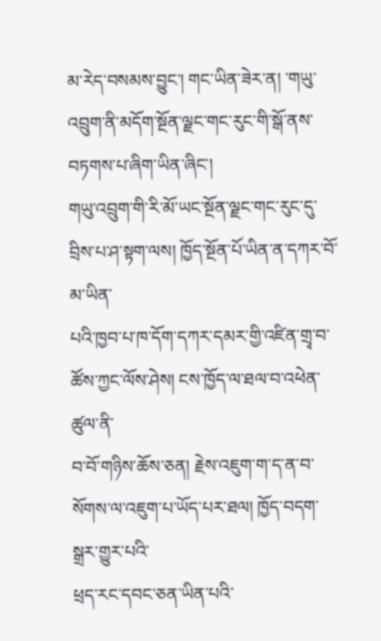མ་རེད་བསམས་བྱུང་། གང་ཡིན་ཟེར་ན། ་གཡུ་འབྲུག་ནི་མདོག་སྔོན་ལྗང་གང་རུང་གི་སྒོ་ནས་བཏགས་པ་ཞིག་ཡིན་ཞིང་།
གཡུ་འབྲུག་གི་རི་མོ་ཡང་སྔོན་ལྗང་གང་རུང་དུ་བྲིས་པ་ཤ་སྟག་ལས། ཁྱོད་སྔོན་པོ་ཡིན་ན་དཀར་བོ་མ་ཡིན་
པའི་ཁྱབ་པ་ཁ་དོག་དཀར་དམར་གྱི་འཛིན་གྲྭ་བ་ཚོས་ཀྱང་ལོས་ཤེས། ངས་ཁྱོད་ལ་ཐལ་བ་འཕེན་ཚུལ་ནི་
བ་བོ་གཉིས་ཆོས་ཅན། རྗེས་འཇུག་ག་ད་ན་བ་སོགས་ལ་འཇུག་པ་ཡོད་པར་ཐལ། ཁྱོད་བདག་སྒྲར་གྱུར་པའི་
ཕྲད་རང་དབང་ཅན་ཡིན་པའི་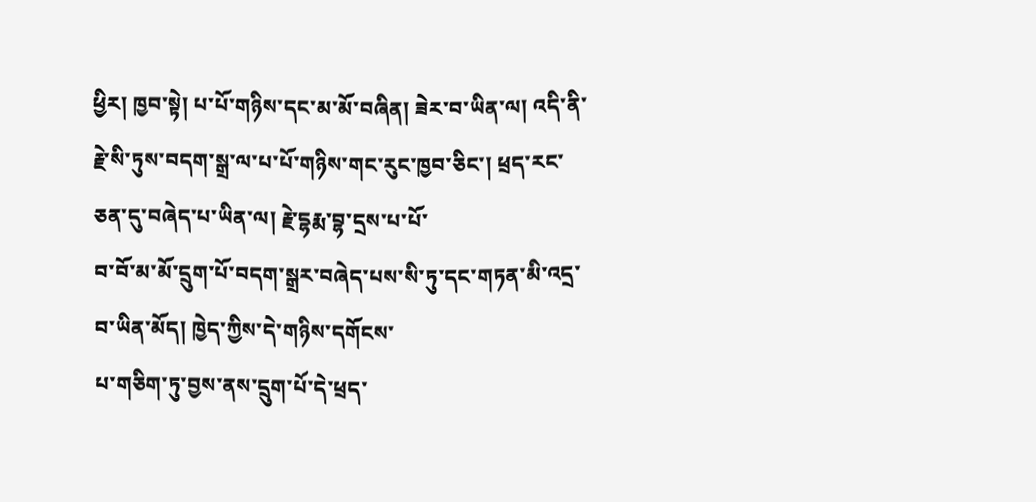ཕྱིར། ཁྱབ་སྟེ། པ་པོ་གཉིས་དང་མ་མོ་བཞིན། ཟེར་བ་ཡིན་ལ། འདི་ནི་རྗེ་སི་ཏུས་བདག་སྒྲ་ལ་པ་པོ་གཉིས་གང་རུང་ཁྱབ་ཅིང་། ཕྲད་རང་ཅན་དུ་བཞེད་པ་ཡིན་ལ། རྗེ་དྷརྨ་བྷ་དྲས་པ་པོ་
བ་བོ་མ་མོ་དྲུག་པོ་བདག་སྒྲར་བཞེད་པས་སི་ཏུ་དང་གཏན་མི་འདྲ་བ་ཡིན་མོད། ཁྱེད་ཀྱིས་དེ་གཉིས་དགོངས་
པ་གཅིག་ཏུ་བྱས་ནས་དྲུག་པོ་དེ་ཕྲད་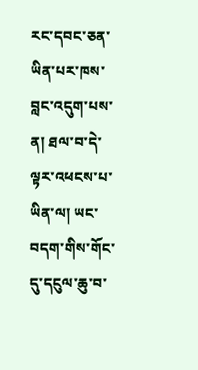རང་དབང་ཅན་ཡིན་པར་ཁས་བླང་འདུག་པས་ན། ཐལ་བ་དེ་ལྟར་འཕངས་པ་ཡིན་ལ། ཡང་བདག་གིས་གོང་དུ་དངུལ་ཆུ་བ་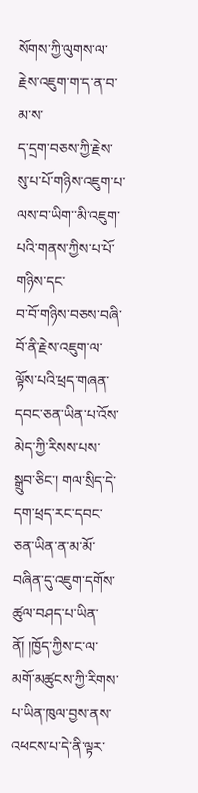སོགས་ཀྱི་ལུགས་ལ་རྗེས་འཇུག་ག་ད་ན་བ་མ་ས་
ད་དྲག་བཅས་ཀྱི་རྗེས་སུ་པ་པོ་གཉིས་འཇུག་པ་ལས་བ་ཡིག་་མི་འཇུག་པའི་གནས་ཀྱིས་པ་པོ་གཉིས་དང་
བ་བོ་གཉིས་བཅས་བཞི་བོ་ནི་རྗེས་འཇུག་ལ་ལྟོས་པའི་ཕྲད་གཞན་དབང་ཅན་ཡིན་པ་འོས་མེད་ཀྱི་རིསས་པས་
སྒྲུབ་ཅིང་། གལ་སྲིད་དེ་དག་ཕྲད་རང་དབང་ཅན་ཡིན་ན་མ་མོ་བཞིན་དུ་འཇུག་དགོས་ཚུལ་བཤད་པ་ཡིན་
ནོ། །ཁྱོད་ཀྱིས་ང་ལ་མགོ་མཚུངས་ཀྱི་རིགས་པ་ཡིན་ཁུལ་བྱས་ནས་འཕངས་པ་དེ་ནི་ལྟར་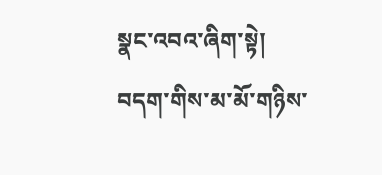སྣང་འབའ་ཞིག་སྟེ།
བདག་གིས་མ་མོ་གཉིས་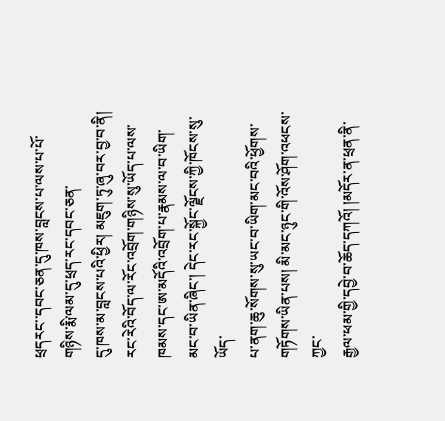ཕྲདརང་་དབང་ཅན་དུ་ཁས་བླངས་པ་ལས་པ་པོ་གཉིས་རྨི་ལམ་དུ་ཕྲད་རང་དབང་ཅན་
དུ་ཁས་མ་བླངས་པའི་ཕྱིར། མཇུག་ཏུ་ཞུ་བར་བྱ་བ་ནི། རང་རེའི་བོད་ལ་རོང་འབྲོག་གཉིས་སུ་ཡོད་པ་ལས་
ཁམས་དང་ཨ་མདོའི་འབྲོག་པ་རྣམས་ལ་བ་ཡིག་མང་བ་ཡིན་ཞིང་། དེང་རང་སྐྱོང་ལྗོངས་ཀྱི་ཁོངས་སུ་ཡོད་
པ་ནག་ཆུ་སོགས་སུ་ཡང་བ་ཡིག་མང་བའི་ཕྱོགས་གཏོགས་ཡིན་པས། མི་མང་ཉུང་གི་འོས་ཤོག་འཕངས་ཀྱང་
རྒྱལ་ཕམ་གྱི་དབྱེ་བ་ཆོད་དཀའོ། །མདོར་ན་ཕྲན་ནི་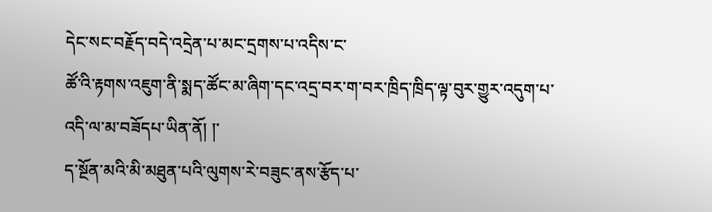དེང་སང་བརྗོད་བདེ་འདྲེན་པ་མང་དྲགས་པ་འདིས་ང་
ཚོ་འི་རྟགས་འཇུག་ནི་སྨད་ཚོང་མ་ཞིག་དང་འདྲ་བར་ག་བར་ཁྲིད་ཁྲིད་ལྟ་བུར་གྱུར་འདུག་པ་འདི་ལ་མ་བཟོདཔ་ཡིན་ནོ། །་
ད་སྔོན་མའི་མི་མཐུན་པའི་ལུགས་རེ་བཟུང་ནས་རྩོད་པ་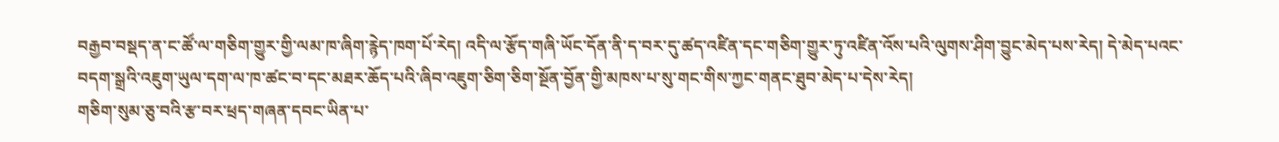བརྒྱབ་བསྡད་ན་ང་ཚོ་ལ་གཅིག་གྱུར་གྱི་ལམ་ཁ་ཞིག་རྙེད་ཁག་པོ་རེད། འདི་ལ་རྩོད་གཞི་ཡོང་དོན་ནི་ད་བར་དུ་ཚད་འཛིན་དང་གཅིག་གྱུར་ཏུ་འཛིན་འོས་པའི་ལུགས་ཤིག་བྱུང་མེད་པས་རེད། དེ་མེད་པའང་བདག་སྒྲའི་འཇུག་ཡུལ་དག་ལ་ཁ་ཚང་བ་དང་མཐར་ཆོད་པའི་ཞིབ་འཇུག་ཅིག་ཅིག་སྔོན་བྱོན་གྱི་མཁས་པ་སུ་གང་གིས་ཀྱང་གནང་ཐུབ་མེད་པ་དེས་རེད།
གཅིག་སུམ་ཅུ་བའི་རྩ་བར་ཕྲད་གཞན་དབང་ཡིན་པ་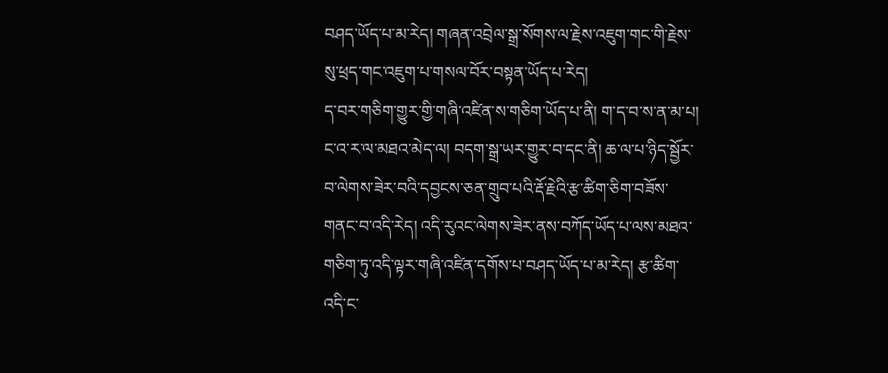བཤད་ཡོད་པ་མ་རེད། གཞན་འབྲེལ་སྒྲ་སོགས་ལ་རྗེས་འཇུག་གང་གི་རྗེས་སུ་ཕྲད་གང་འཇུག་པ་གསལ་བོར་བསྟན་ཡོད་པ་རེད།
ད་བར་གཅིག་གྱུར་གྱི་གཞི་འཛིན་ས་གཅིག་ཡོད་པ་ནི། ག་ད་བ་ས་ན་མ་པ། ང་འ་ར་ལ་མཐའ་མེད་ལ། བདག་སྒྲ་ཡར་གྱུར་བ་དང་ནི། ཆ་ལ་པ་ཉིད་སྦྱོར་བ་ལེགས་ཟེར་བའི་དབྱངས་ཅན་གྲུབ་པའི་རྡོ་རྗེའི་རྩ་ཚིག་ཅིག་བཟོས་གནང་བ་འདི་རེད། འདི་རུའང་ལེགས་ཟེར་ནས་བཀོད་ཡོད་པ་ལས་མཐའ་གཅིག་ཏུ་འདི་ལྟར་གཞི་འཛིན་དགོས་པ་བཤད་ཡོད་པ་མ་རེད། རྩ་ཚིག་འདི་ང་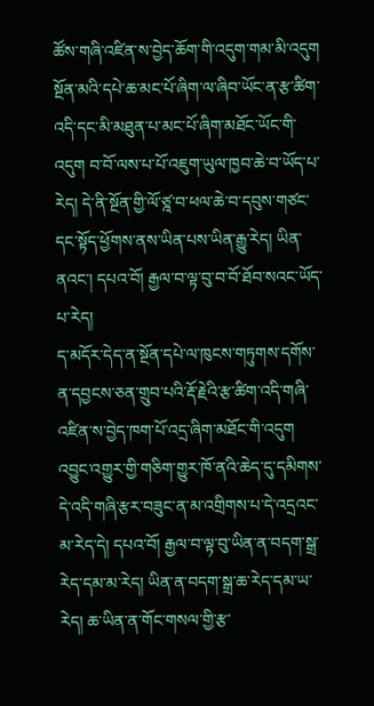ཚོས་གཞི་འཛིན་ས་བྱེད་ཆོག་གི་འདུག་གམ་མི་འདུག སྔོན་མའི་དཔེ་ཆ་མང་པོ་ཞིག་ལ་ཞིབ་ཡོང་ན་རྩ་ཚིག་འདི་དང་མི་མཐུན་པ་མང་པོ་ཞིག་མཐོང་ཡོང་གི་འདུག བ་བོ་ལས་པ་པོ་འཇུག་ཡུལ་ཁྱབ་ཆེ་བ་ཡོད་པ་རེད། དེ་ནི་སྔོན་གྱི་ལོ་ཙྰ་བ་ཕལ་ཆེ་བ་དབུས་གཙང་དང་སྟོད་ཕྱོགས་ནས་ཡིན་པས་ཡིན་རྒྱུ་རེད། ཡིན་ནའང་། དཔའ་བོ། རྒྱལ་བ་ལྟ་བུ་བ་བོ་ཐོབ་སའང་ཡོད་པ་རེད།
ད་མདོར་དེད་ན་སྔོན་དཔེ་ལ་ཁུངས་གཏུགས་དགོས་ན་དབྱངས་ཅན་གྲུབ་པའི་རྡོ་རྗེའི་རྩ་ཚིག་འདི་གཞི་འཛིན་ས་བྱེད་ཁག་པོ་འདྲ་ཞིག་མཐོང་གི་འདུག འབྱུང་འགྱུར་གྱི་གཅིག་གྱུར་ཁོ་ནའི་ཆེད་དུ་དམིགས་དེ་འདི་གཞི་རྩར་བཟུང་ན་མ་འགྲིགས་པ་དེ་འདྲའང་མ་རེད་དེ། དཔའ་བོ། རྒྱལ་བ་ལྟ་བུ་ཡིན་ན་བདག་སྒྲ་རེད་དམ་མ་རེད། ཡིན་ན་བདག་སྒྲ་ཆ་རེད་དམ་ཡ་རེད། ཆ་ཡིན་ན་གོང་གསལ་གྱི་རྩ་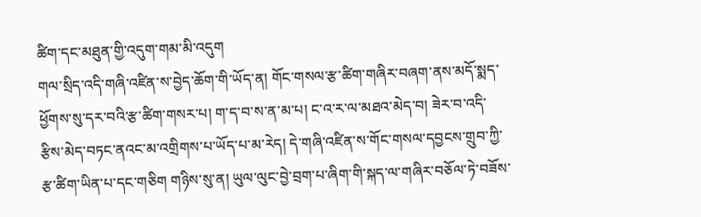ཚིག་དང་མཐུན་གྱི་འདུག་གམ་མི་འདུག
གལ་སྲིད་འདི་གཞི་འཛིན་ས་བྱེད་ཆོག་གི་ཡོད་ན། གོང་གསལ་རྩ་ཚིག་གཞིར་བཞག་ནས་མདོ་སྨད་ཕྱོགས་སུ་དར་བའི་རྩ་ཚིག་གསར་པ། ག་ད་བ་ས་ན་མ་པ། ང་འ་ར་ལ་མཐའ་མེད་བ། ཟེར་བ་འདི་རྩིས་མེད་བཏང་ནའང་མ་འགྲིགས་པ་ཡོད་པ་མ་རེད། དེ་གཞི་འཛིན་ས་གོང་གསལ་དབྱངས་གྲུབ་ཀྱི་རྩ་ཚིག་ཡིན་པ་དང་གཅིག གཉིས་སུ་ན། ཡུལ་ལུང་བྱེ་བྲག་པ་ཞིག་གི་སྐད་ལ་གཞིར་བཅོལ་ཏེ་བཟོས་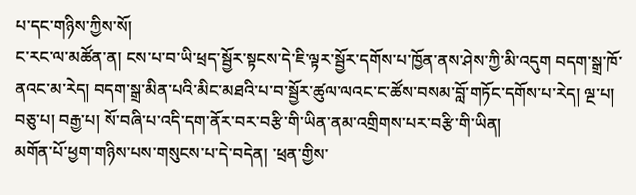པ་དང་གཉིས་ཀྱིས་སོ།
ང་རང་ལ་མཚོན་ན། ངས་པ་བ་ཡི་ཕྲད་སྦྱོར་སྟངས་དེ་ཇི་ལྟར་སྦྱོར་དགོས་པ་ཁྱོན་ནས་ཤེས་ཀྱི་མི་འདུག བདག་སྒྲ་ཁོ་ནའང་མ་རེད། བདག་སྒྲ་མིན་པའི་མིང་མཐའི་པ་བ་སྦྱོར་ཚུལ་ལའང་ང་ཚོས་བསམ་བློ་གཏོང་དགོས་པ་རེད། ལྔ་པ། བཅུ་པ། བརྒྱ་པ། སོ་བཞི་པ་འདི་དག་ནོར་བར་བརྩི་གི་ཡིན་ནམ་འགྲིགས་པར་བརྩི་གི་ཡིན།
མགོན་པོ་ཕྱག་གཉིས་པས་གསུངས་པ་དེ་བདེན། ་ཕྲན་གྱིས་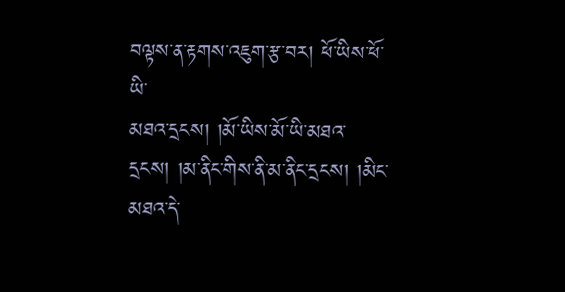བལྟས་ན་རྟགས་འཇུག་རྩ་བར། ཕོ་ཡིས་ཕོ་ཡི་
མཐའ་དྲངས། །མོ་ཡིས་མོ་ཡི་མཐའ་དྲངས། །མ་ནིང་གིས་ནི་མ་ནིང་དྲངས། །མིང་མཐའ་དེ་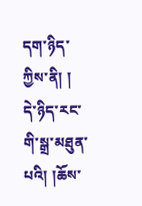དག་ཉིད་ཀྱིས་ནི། །
དེ་ཉིད་རང་གི་སྒྲ་མཐུན་པའི། །ཆོས་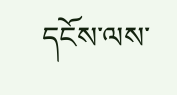དངོས་ལས་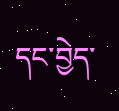དང་བྱེད་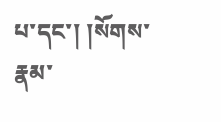པ་དང་། །སོགས་རྣམ་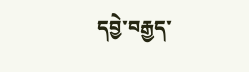དབྱེ་བརྒྱད་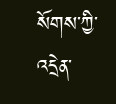སོགས་ཀྱི་འདྲེན་